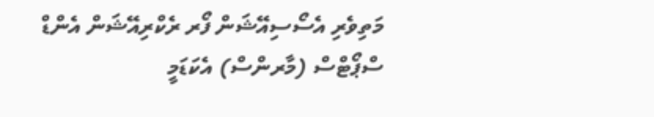މަތިވެރި އެސޯސިއޭޝަން ފޯރ ރެކްރިއޭޝަން އެންޑް ސްޕޯޓްސް (މާރންސް) އެކަޑަމީ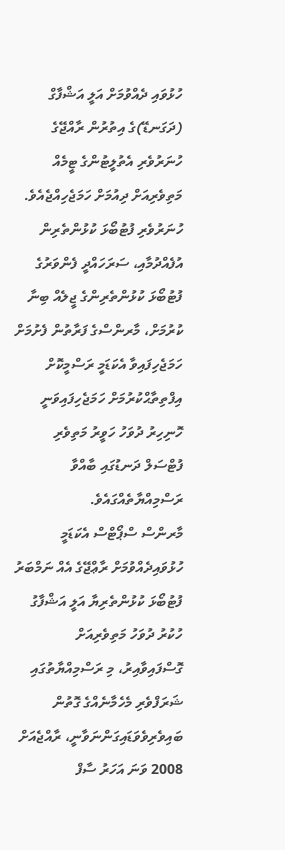ހުޅުވައި ދެއްވުމަށް އަލީ އަޝްފާގް (ދަގަނޑޭ)ގެ އިތުރުން ރާއްޖޭގެ ހުނަރުވެރި އެތުލީޓުންގެ ޓީމެއް މަތިވެރިއަށް ދިއުމަށް ހަމަޖެހިއްޖެއެވެ.
ހުނަރުވެރި ފުޓުބޯޅަ ކުޅުންތެރިން އުފެއްދުމާއި، ސަރަހައްދީ ފެންވަރުގެ ފުޓުބޯޅަ ކުޅުންތެރިންގެ ޖީލެއް ބިނާ ކުރުމަށް، މާރންސްގެ ފަރާތުން ފެށުމަށް ހަމަޖެހިފައިވާ އެކަޑަމީ ރަސްމީކޮށް އިފްތިތާޙްކުރުމަށް ހަމަޖެހިފައިވަނީ ހޮނިހިރު ދުވަހު ހަވީރު މަތިވެރި ފުޓްސަލް ދަނޑުގައި ބާއްވާ ރަސްމިއްޔާތެއްގައެވެ.
މާރންސް ސްޕޯޓްސް އެކަޑަމީ ހުޅުވައިދެއްވުމަށް ރާޢްޖޭގެ އެއް ނަމްބަރު ފުޓުބޯޅަ ކުޅުންތެރިޔާ އަލީ އަޝްފާގު ހުކުރު ދުވަހު މަތިވެރިއަށް ގޮސްފައިވާއިރު، މި ރަސްމިއްޔާތުގައި ޝަރަފްވެރި މެހެމާނެއްގެ ގޮތުން ބައިވެރިވެވަޑައިގަންނަވާނީ، ރާއްޖެއަށް 2008 ވަނަ އަހަރު ސާފް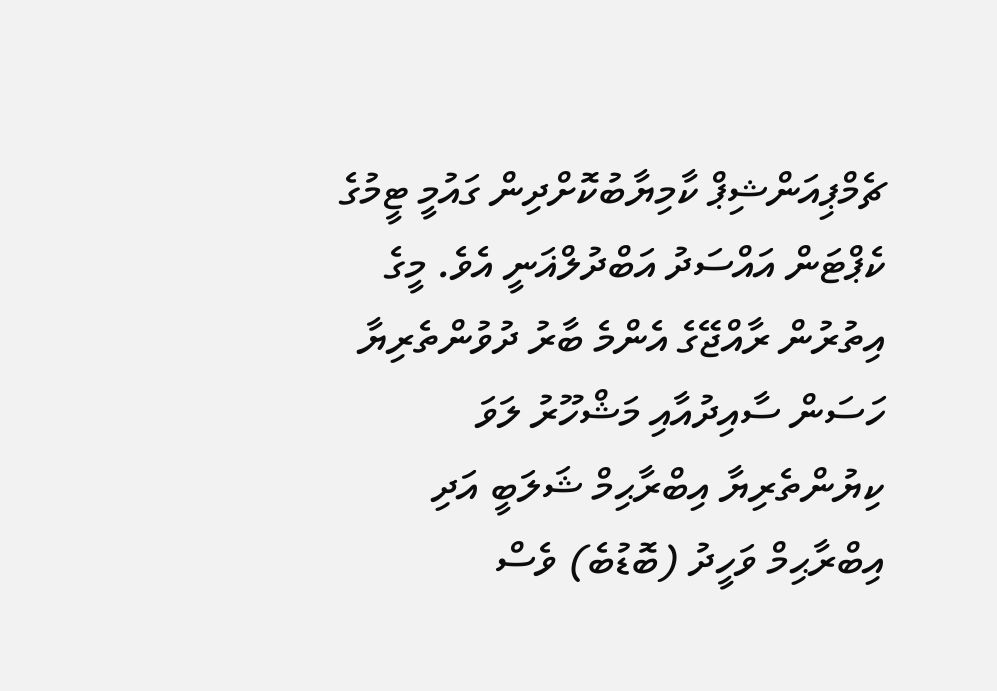ޗެމްޕިއަންޝިޕް ކާމިޔާބުކޮށްދިން ގައުމީ ޓީމުގެ ކެޕްޓަން އައްސަދު އަބްދުލްޣަނީ އެވެ. މީގެ އިތުރުން ރާއްޖޭގެ އެންމެ ބާރު ދުވުންތެރިޔާ ހަސަން ސާއިދުއާއި މަޝްހޫރު ލަވަ ކިޔުންތެރިޔާ އިބްރާޙިމް ޝަލަބީ އަދި އިބްރާޙިމް ވަހީދު (ބޮޑުބެ) ވެސް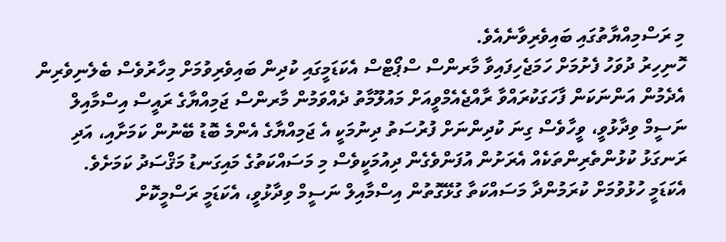މި ރަސްމިއްޔާތުގައި ބައިވެރިވާނެއެވެ.
ހޮނިހިރު ދުވަހު ފެށުމަށް ހަމަޖެހިފައިވާ މާރންސް ސްޕޯޓްސް އެކަޑަމީގައި ކުދިން ބައިވެރިވުމަށް މިހާރުވެސް ބެލެނިވެރިން އެދެމުން އަންނަކަން ފާހަގަކުރައްވާ ރާއްޖެއެމްވީއަށް މައުލޫމާތު ދެއްވަމުން މާރންސް ޖަމިއްޔާގެ ރައީސް އިސްމާއިލް ނަސީމް ވިދާޅުވީ، ވީހާވެސް ގިނަ ކުދިންނަށް ފުރުސަތު ދިނުމަކީ އެ ޖަމިއްޔާގެ އެންމެ ބޮޑު ބޭނުން ކަމަށާއި، އަދި ރަނގަޅު ކުޅުންތެރިންތަކެއް އެރަށުން އުފަންވެގެން ދިއުމަކީވެސް މި މަސައްކަތުގެ މައިގަނޑު މަޤްސަދު ކަމަށެވެ.
އެކަޑަމީ ހުޅުވުމަށް ކުރަމުންދާ މަސައްކަތާ ގުޅޭގޮތުން އިސްމާއިލް ނަސީމް ވިދާޅުވީ، އެކަޑަމީ ރަސްމީކޮށް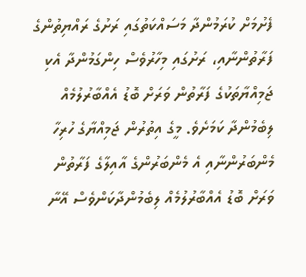ފެށުމަށް ކުރަމުންދާ މަސައްކަތުގައި ރަށުގެ ރައްޔިތުންގެ ފަރާތުންނާއި، ރަށުގައި މިހާރުވެސް ހިންގަމުންދާ އެކި ޖަމިއްޔާތަކުގެ ފަރާތުން ވަރަށް ބޮޑު އެއްބާރުލުމެއް ލިބެމުންދާ ކަމަށެވެ. މީގެ އިތުރުން ޖަމިއްޔާގެ ހުރިހާ މެންބަރުންނާއި އެ މެންބަރުންގެ އާއިލާގެ ފަރާތުން ވަރަށް ބޮޑު އެއްބާރުލުމެއް ލިބެމުންދާކަންވެސް އޭނާ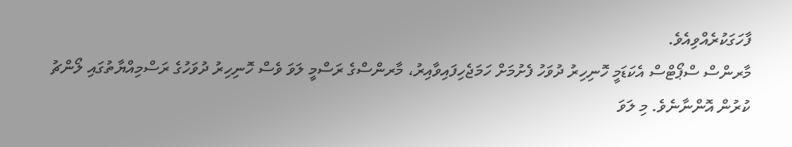ފާހަގަކުރެއްވިއެވެ.
މާރންސް ސްޕޯޓްސް އެކަޑަމީ ހޮނިހިރު ދުވަހު ފެށުމަށް ހަމަޖެހިފައިވާއިރު، މާރންސްގެ ރަސްމީ ލަވަ ވެސް ހޮނިހިރު ދުވަހުގެ ރަސްމިއްޔާތުގައި ލޯންޗު ކުރުން އޮންނާނެވެ. މި ލަވަ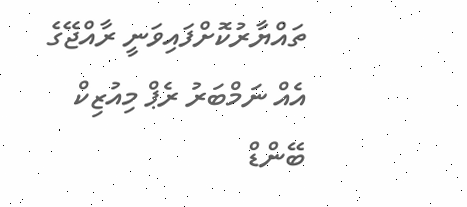ތައްޔާރުކޮށްފައިވަނީ ރާއްޖޭގެ އެއް ނަމްބަރު ރެޕް މިއުޒިކް ބޭންޑް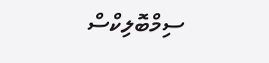ސިމްބޮލިކްސް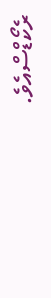ރެކޯޑްސްއެވެ.